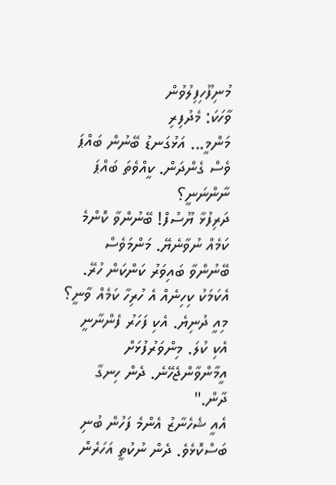މުނިފޫހިފިލުވުން
ވާހަކަ: މެދުފިރި
މަންމީ... އަޅުގަނޑު ބޭނުން ބައްޕަ ވެސް ގެންދަން. ކީއްވެތަ ބައްޕަ ނާންނަނީ؟
ދަރިފުޅާ ޔޫސުފް! ބޭނުންވާ ކޮންމެ ކަމެއް ނުވާނެޔޭ. މަންމަވެސް ބޭނުންވާ ބައިވަރު ކަންކަން ހުރޭ. އެކަމަކު ކިހިނެއް އެ ހުރިހާ ކަމެއް ވާނީ؟ މިއީ ދުނިޔެ. އެކި ފަހަރު ފެންނާނީ އެކި ކުލަ. މިންވަރުފުޅަށް އީމާންވާންޖެހޭނެ. ދެން ހިނގާ ދާން."
އެއީ ޝެހެނާޒު އެންމެ ފަހުން ބުނި ބަސްކޮޅެވެ. ދެން ނުކުތީ އަހަރެން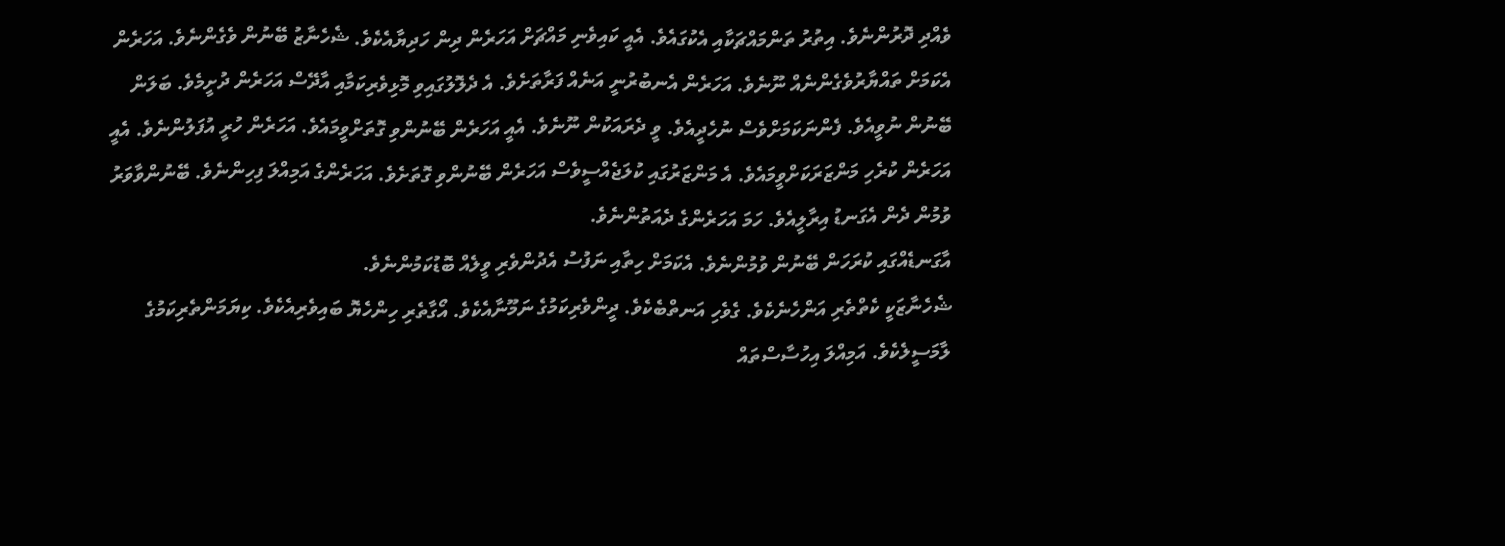ވެއްދި ދޮރުންނެވެ. އިތުރު ތަންމައްޗަކާއި އެކުގައެވެ. އެއީ ކައިވެނި މައްޗަށް އަހަރެން ދިން ހަދިޔާއެކެވެ. ޝެހެނާޒު ބޭނުން ވެގެންނެވެ. އަހަރެން އެކަމަށް ތައްޔާރުވެގެންނެއް ނޫނެވެ. އަހަރެން އެނބުރުނީ އަނެއް ފަރާތަށެވެ. އެ ދެލޮލުގައިވި މޮޅިވެރިކަމާއި އާދޭސް އަހަރެން ދުށީމެވެ. ބަލަން ބޭނުން ނުވީއެވެ. ފެންނަކަމަށްވެސް ނުހެދީއެވެ. ވީ ދެރައަކުން ނޫނެވެ. އެއީ އަހަރެން ބޭނުންވި ގޮތަށްވީމައެވެ. އަހަރެން ހުރީ އުފަލުންނެވެ. އެއީ އަހަރެން ކުރެހި މަންޒަރަކަށްވީމައެވެ. އެ މަންޒަރުގައި ކުލަޖެއްސީވެސް އަހަރެން ބޭނުންވި ގޮތަށެވެ. އަހަރެންގެ އަމިއްލަ ފިހިންނެވެ. ބޭނުންވާވަރު ވުމުން ދެން އެގަނޑު އިރާލީއެވެ. ހަމަ އަހަރެންގެ ދެއަތުންނެވެ.
އާގަނޑެއްގައި ކުރަހަން ބޭނުން ވުމުންނެވެ. އެކަމަށް ހިތާއި ނަފުސު އެދުންވެރި ވީލެއް ބޮޑުކަމުންނެވެ.
ޝެހެނާޒަކީ ކެތްތެރި އަންހެނެކެވެ. ގެވެހި އަނތްބެކެވެ. ދީންވެރިކަމުގެ ނަމޫނާއެކެވެ. އޯގާތެރި ހިންހެޔޮ ބައިވެރިއެކެވެ. ކިޔަމަންތެރިކަމުގެ ލާމަސީލެކެވެ. އަމިއްލަ އިހުސާސްތައް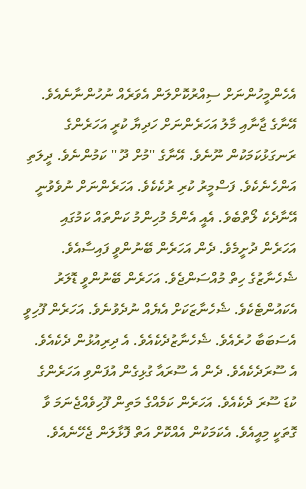އެހެންމީހުންނަށް ސިއްރުކޮށްލަން އެވަރެއް ނުހުންނާނެއެވެ. އޭނާގެ ޖާނާއި މާލު އަހަރެންނަށް ހަދިޔާ ކުރީ އަހަރެންގެ ރަނގަޅުކަމަކުން ނޫނެވެ. އޭނާގެ ''މުށް ދޫ '' ކަމުންނެވެ. ދީލަތި އަންހެނެކެވެ. ފަސްމީރު ކުރި ރުކެކެވެ. އަހަރެންނަށް ނުވެވުނީ އޭނާދެކެ ލޯތްބެވެ. އެއީ އެންމެ މުހިންމު ކަންތައް ކަމުގައި އަހަރެން ދުށީމެވެ. ދެން އަހަރެން ބޭނުންވީ ފައިސާއެވެ. ޝެހެނާޒުގެ ހިތް މުއްސަންޖެވެ. އަހަރެން ބޭނުންވީ ޑޮލަރު އެކައުންޓެކެވެ. ޝެހެނާޒަކަށް އެޔެއް ނުދެވުނެވެ. އަހަރެން ފޫހިވީ އެސަބަބާ ހުރެއެވެ. ޝެހެނާޒުދެކެއެވެ. އެ ދިރިއުޅުން ދެކެއެވެ.
އެ ސޫރަދެކެއެވެ. ދެން އެ ސޫރައާ ގުޅިގެން އުފަންވި އަހަރެންގެ ކުޑަ ސޫރަ ދެކެއެވެ. އަހަރެން ކަމެއްގެ މަތިން ފޫހިވެއްޖެނަމަ ވާ ގޮތަކީ މިއީއެވެ. އެކަމަކުން އެއްކޮށް އަތް ފޮޅާލަން ޖެހޭނެއެވެ.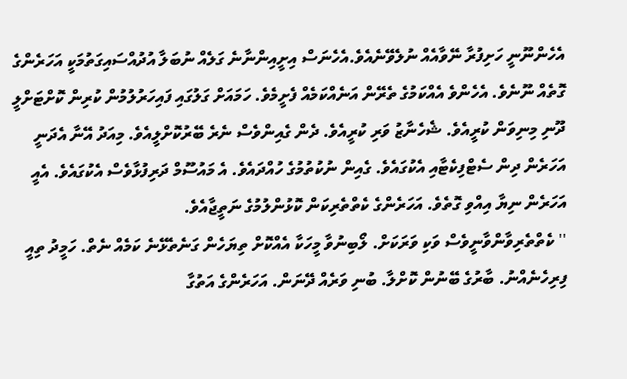އެހެންނޫނީ ހަށިފުރާ ނޭވާއެއް ނުލެވޭނެއެވެ.އެހެނަސް އިށީއިންނާނެ ގަލެއް ނުބަލާ އުދުއްސައިގަތުމަކީ އަހަރެންގެ ގޮތެއް ނޫނެވެ. އެހެންވެ އެއްކަމުގެ ތެރޭން އަނެއްކަމެއް ފެށީމެވެ. ހަމައަށް ގަލުގައި ފައިހަރުލުމުން ކުރިން ކޮށްޓަށްލީ ދޫނި މިނިވަން ކުރީއެވެ. ޝެހެނާޒު ވަރި ކުރީއެވެ. ދެން ގެއިންވެސް ނެރެ ބޭރުކޮށްލީއެވެ. މިއަދު އޭނާ އެދަނީ އަހަރެން ދިން ސެޓްފިކެޓާއި އެކުގައެވެ. ގެއިން ނުކުތުމުގެ ހުއްދައެވެ. އެ މައުސޫމް ދަރިފުޅާވެސް އެކުގައެވެ. އެއީ އަހަރެން ނިޔާ އިއްވި ގޮތެވެ. އަހަރެންގެ ކެތްތެރިކަން ކޮޅުންލުމުގެ ނަތީޖާއެވެ.
'' ކެތްތެރިވާންވާނީވެސް ވަކި ވަރަކަށް. ލޯބިނުވާ މީހަކާ އެއްކޮށް ތިޔަހެން ގަނެތެޅޭނެ ކަމެއް ނެތް. ހަމީދު ތިއީ ފިރިހެނެއްނު. ބާރުގެ ބޭނުން ކޮށްލާ. ބުނި ވަރެއް ދޭނަން. އަހަރެންގެ އަތުގާ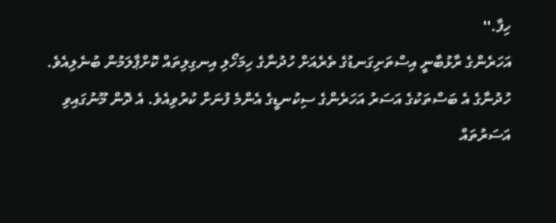ހިފާ.''
އަހަރެންގެ ރާޅުބާނީ އިސްތަށިގަނޑުގެ ތެރެއަށް ހުދުނާގެ ހިމަހޯލި އިނގިލިތައް ކޮށްޕާލަމުން ބުނެލިއެވެ. ހުދުނާގެ އެ ބަސްތަކުގެ އަސަރު އަހަރެންގެ ސިކުނޑީގެ އެންމެ ފުނަށް ކުރުވިއެވެ. އެ ދޮން މޫނުގައިވި އަސަރުތައް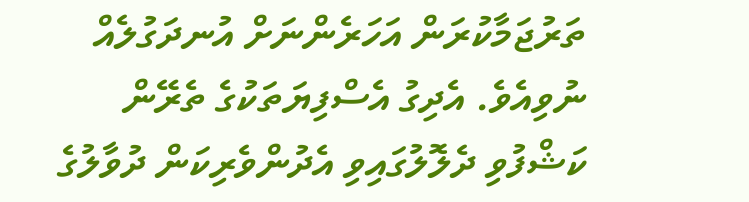ތަރުޖަމާކުރަން އަހަރެންނަށް އުނދަގުލެއް ނުވިއެވެ. އެދިގު އެސްފިޔަތަކުގެ ތެރޭން ކަޝްފުވި ދެލޮލުގައިވި އެދުންވެރިކަން ދުވާލުގެ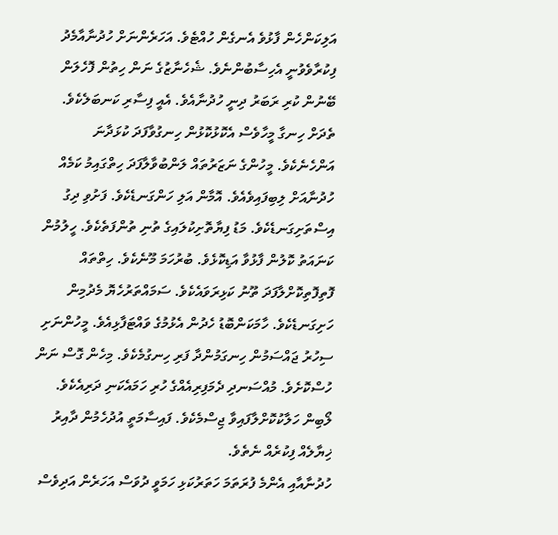އަލިކަންހެން ފާޅުވެ އެނގެން ހުއްޓެވެ. އަހަރެންނަށް ހުދުނާއާމެދު ފިކުރާވެވުނީ އެހިސާބުންނެވެ. ޝެހެނާޒުގެ ނަން ހިތުން ފޮހެލަން ބޭނުން ކުރި ރަބަރު ދިނީ ހުދުނާއެވެ. އެއީ ފިސާރި ކަނބަލެކެވެ. ތެދަށް ހިނގާ މީހާވެސް އެކޮޅުކޮޅުން ހިނގުވާފަދަ ކުޅަދާނަ އަންހެނެކެވެ. މީހުންގެ ނަޒަރުތައް ލަންބުވާލާފަދަ ހިތްގައިމު ކަމެއް ހުދުނާއަށް ލިބިފައިވެއެވެ. އޮމާން އަލި ހަންގަނޑެކެވެ. ފަށުވި ދިގު އިސްތަށިގަނޑެކެވެ. މަޑު ފިޔާތޮށިކުލައިގެ ތުނި ތުންފަތެކެވެ. ހީލުމުން ކަނައަތު ކޮލުން ފާޅުވާ އަޑިކޮޅެވެ. ބުރުހަމަ މޫނެކެވެ. ހިތްތައް ފޮތިފޮތިކޮށްލާފަދަ ތޫނު ކަޅިރަވައެކެވެ. ސަމައްތަރުހެޔޮ މެދުމިން ހަށިގަނޑެކެވެ. ހާމަކަންބޮޑު ހެދުން އެޅުމުގެ ވައްޓަފާޅިއެވެ. މީހުންނަށި ސިހުރު ޖައްސަމުން ހިނގަމުންދާ ފަރި ހިނގުމެކެވެ. މިހެން ގޮސް ނަން ހުސްކޮށެވެ. މުއްސަނދި ދެމަފިރިއެއްގެ ހުރި ހަމައެކަނި ދަރިއެކެވެ. ލޯބިން ހަލާކުކޮށްލާފައިވާ ޖިސްމެކެވެ. ފައިސާމަތީ އުދުހެމުން ދާއިރު ޚިޔާލެއް ފިކުރެއް ނެތެވެ.
ހުދުނާއާއި އެންމެ ފުރަތަމަ ހަތަރުކަޅި ހަމަވީ ދުވަސް އަހަރެން އަދިވެސް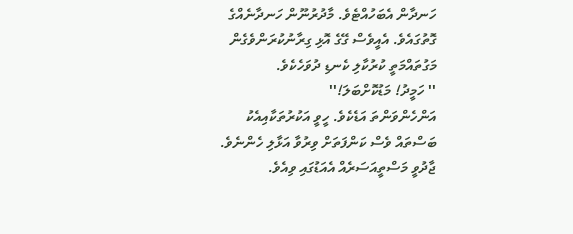ހަނދާން އެބަހުއްޓެވެ. މާދުރުނޫން ހަނދާނެއްގެ ގޮތުގައެވެ. އެއީވެސް ގޭގެ އޮޅި ގިރާނުކުރަންވެގެން މަގުތައްމަތީ ކުރުކާލި ކެނޑި ދުވަހެކެވެ.
'' ހަމީދު! މަޑުކޮށްބަލަ!''
އަންހެންވަންތަ އަޑެކެވެ. ހީވީ އަކުރުތަކާއިއެކު ބަސްތައް ވެސް ކަންފަތަށް ވިރުވާ އަޅާލި ހެންނެވެ. ޖާދުވީ މަސްތީއަސަރެއް އެއަޑުގައި ވިއެވެ.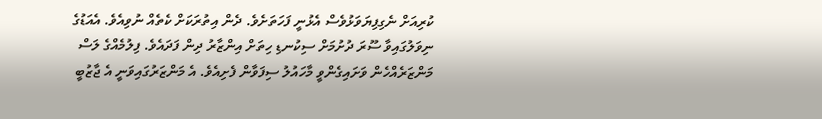ކުރިއަށް ނެގިފިޔަވަޅުވެސް އެޅުނީ ފަހަތަށެވެ. ދެން އިތުރަކަށް ކެތެއް ނުވިއެވެ. އެއަޑުގެ ނިވަލުގައިވާ ސޫރަ ދުށުމަށް ސިކުނޑި ހިތަށް އިންޒާރު ދިން ފަދައެވެ. ފިލުމެއްގެ ލަސް މަންޒަރެއްހެން ވަށައިގެންވީ މާހައުލު ސިފަވާން ފެށިއެވެ. އެ މަންޒަރުގައިވަނީ އެ ޖާޒުބީ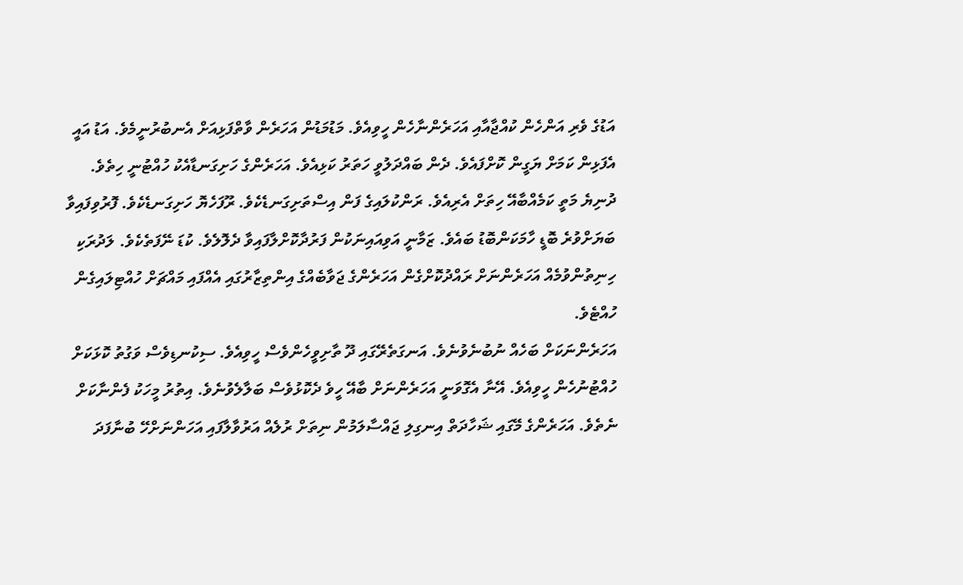އަޑުގެ ވެރި އަންހެން ކުއްޖާއާއި އަހަރެންނާހެން ހީވިއެވެ. މަޑުމަޑުން އަހަރެން ވާތްފަޅިއަށް އެނބުރުނީމެވެ. އަޑު އައީ އެފަޅިން ކަމަށް ޔަގީން ކޮށްފައެވެ. ދެން ބައްދަލުވީ ހަތަރު ކަޅިއެވެ. އަހަރެންގެ ހަށިގަނޑާއެކު ހުއްޓުނީ ހިތެވެ. ދުނިޔެ މަތީ ކަމެއްބާއޭ ހިތަށް އެރިއެވެ. ރަންކުލައިގެ ފަން އިސްތަށިގަނޑެކެވެ. ރޫފަހެޔޮ ހަށިގަނޑެކެވެ. ފޮރުވިފައިވާ ބަޔަށްވުރެ ބޮޑީ ހާމަކަންބޮޑު ބައެވެ. ޒަމާނީ އަވިއައިނަކުން ފަރުދާކޮށްލާފައިވާ ދެލޮލެވެ. ކުޑަ ނޭފަތެކެވެ. ލަދުރަކި ހިނިތުންވުމެއް އަހަރެންނަށް ރައްދުކޮށްގެން އަހަރެންގެ ޖަވާބެއްގެ އިންތިޒާރުގައި އެއްފައި މައްޗަށް ހުއްޓިލައިގެން ހުއްޓެވެ.
އަހަރެންނަކަށް ބަހެއް ނުބުނެވުނެވެ. އަނގަތެރޭގައި ދޫ ތާށިވީހެންވެސް ހީވިއެވެ. ސިކުނޑިވެސް ވަގުތު ކޮޅަކަށް ހުއްޓުނުހެން ހީވިއެވެ. އޭނާ އެގޮވަނީ އަހަރެންނަށް ބާއޭ ހީވެ ދެކޮޅުވެސް ބަލާލެވުނެވެ. އިތުރު މީހަކު ފެންނާކަށް ނެތެވެ. އަހަރެންގެ މޭގައި ޝަހާދަތް އިނގިލި ޖައްސާލަމުން ނިތަށް ރުލެއް އަރުވާލާފައި އަހަންނަށްހޭ ބުނާފަދަ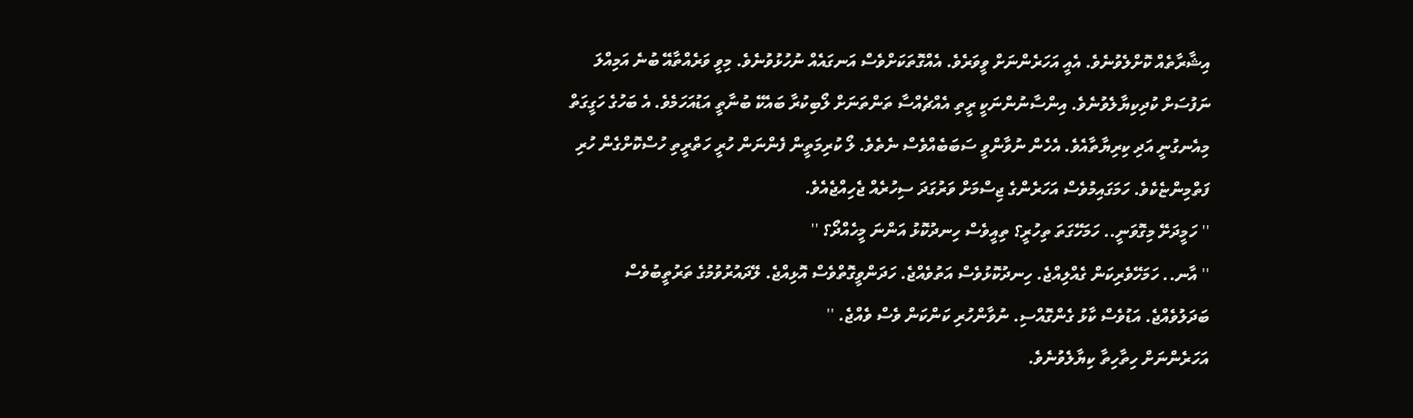އިޝާރާތެއް ކޮށްލެވުނެވެ. އެއީ އަހަރެންނަށް ވީވަރެވެ. އެއްގޮތަކަށްވެސް އަނގައެއް ނުހުޅުވުނެވެ. މިވީ ވަރެއްތާއޭ ބުނެ އަމިއްލަ ނަފުސަށް ކުދިކިޔާލެވުނެވެ. އިންސާނުންނަކީ ރީތި އެއްޗެއްސާ ތަންތަނަށް ލޯބިކުރާ ބައެކޭ ބުނާތީ އަޑުއަހަމެވެ. އެ ބަހުގެ ހަގީގަތް މިއެނގުނީ އަދި ކިރިޔާތާއެވެ. އެހެން ނުވާންވީ ސަބަބެއްވެސް ނެތެވެ. ލޯ ކުރިމަތީން ފެންނަން ހުރީ ހަތްރީތި ހުސްކޮށްގެން ހުރި ފަތްމިންޏެކެވެ. ހަމަގައިމުވެސް އަހަރެންގެ ޖިސްމަށް ވަރުގަދަ ސިހުރެއް ޖެހިއްޖެއެވެ.
'' ހަމީދަށޭ މިގޮވަނީ.. ހަމަހޭގަތަ ތިހުރީ؟ ތިއީވެސް ހިނދުކޮޅު އަންނަ މީހެއްދޯ؟ ''
'' އާނ.. ހަމަހޭވެރިކަން ގެއްލިއްޖެ. ހިނދުކޮޅުވެސް އަތުވެއްޖެ. ހަދަންވީގޮތްވެސް އޮޅިއްޖެ. ލޭދައުރުވުމުގެ ތަރުތީބުވެސް ބަދަލުވެއްޖެ. އަޑުވެސް ކާޅު ގެންގޮއްސި. ނުވާންހުރި ކަންކަން ވެސް ވެއްޖެ. ''
އަހަރެންނަށް ހިތާހިތާ ކިޔާލެވުނެވެ.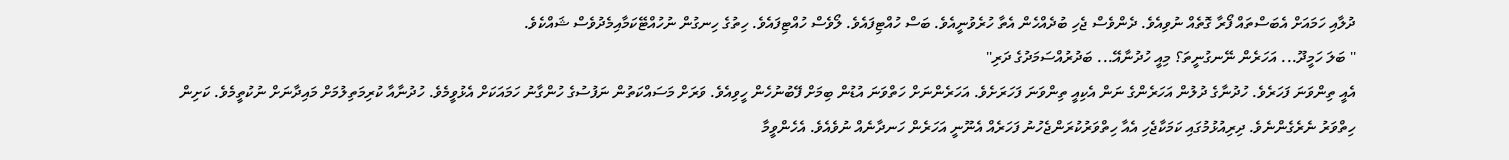ދުލާއި ހަމައަށް އެބަސްތައް ފޯރާ ގޮތެއް ނުވިއެވެ. ދެންވެސް ޖެހި ބުދެއްހެން އެތާ ހުރެވުނީއެވެ. ބަސް ހުއްޓިފައެވެ. ލޯވެސް ހުއްޓިފައެވެ. ހިތުގެ ހިނގުން ނުހުއްޓޭކަމާއިމެދުވެސް ޝައްކެވެ.
'' ބަލަ ހަމީދޫ... އަހަރެން ނޭނގުނީތަ؟ މިއީ ހުދުނާއޭ... ބަދުރުއްސަމަދުގެ ދަރި''
އެއީ ތިންވަނަ ފަހަރެވެ. ހުދުނާގެ ދުލުން އަހަރެންގެ ނަން އެކިއީ ތިންވަނަ ފަހަރަށެވެ. އަހަރެންނަށް ހަތްވަނަ އުޑުން ބިމަށް ފޭބުނުހެން ހީވިއެވެ. ވަރަށް މަސައްކަތުން ނަފުސުގެ ހުންގާނު ހަމައަކަށް އެޅުވީމެވެ. ހުދުނާއާ ކުރިމަތިލުމަށް މައިދާނަށް ނުކުތީމެވެ. ކަށިން ހިތްވަރު ނެރެގެންނެވެ. ދިރިއުޅުމުގައި ކަމަކާޖެހި އެއާ ހިތްވަރުކުރަންޖެހުނު ފަހަރެއް އެނޫނީ އަހަރެން ހަނދާނެއް ނުވެއެވެ. އެހެންވީމާ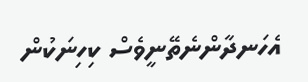އެހަނދާންނެތޭނީވެސް ކިހިނަކުން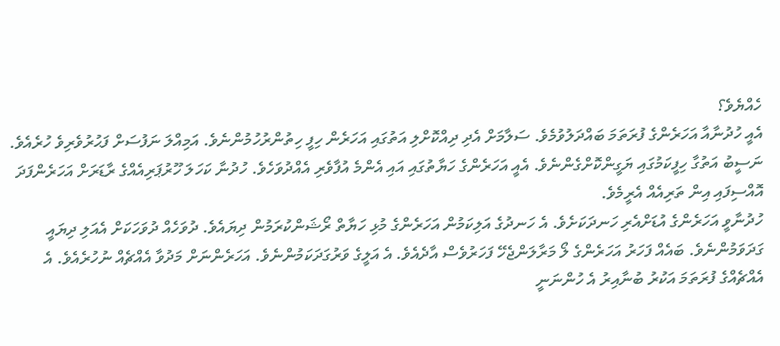ހެއްޔެވެ؟
އެއީ ހުދުނާއާ އަހަރެންގެ ފުރަތަމަ ބައްދަލުވުމެވެ. ސަލާމަށް އެދި ދިއްކޮށްލި އަތުގައި އަހަރެން ހިފީ ހިތުންރުހުމުންނެވެ. އަމިއްލަ ނަފުސަށް ފަޙުރުވެރިވެ ހުރެއެވެ. ނަސީބު އަތުގާ ހިފީކަމުގައި ޔަގީންކޮށްގެންނެވެ. އެއީ އަހަރެންގެ ހަޔާތުގައި އައި އެންމެ އުފާވެރި އެއްދުވަހެވެ. ހުދުނާ ކަހަލަ ހޫރުޕަރިއެއްގެ ރާޑަރަށް އަހަރެންފަދަ އޮއްސިފައި އިން ތަރިއެއް އެރީމެވެ.
ހުދުނާވީ އަހަރެންގެ އުޑަށްއެރި ހަނދަކަށެވެ. އެ ހަނދުގެ އަލިކަމުން އަހަރެންގެ މުޅި ހަޔާތް ރޯޝަންކުރަމުން ދިޔައެވެ. ދުވަހެއް ދުވަހަކަށް އެއަލި ދިޔައީ ގަދަވަމުންނެވެ. ބައެއް ފަހަރު އަހަރެންގެ ލޯ މަރާލަންޖެހޭ ފަހަރުވެސް އާދެއެވެ. އެ އަލީގެ ވަރުގަދަކަމުންނެވެ. އަހަރެންނަށް މަދުވާ އެއްޗެއް ނުހުރެއެވެ. އެ އެއްޗެއްގެ ފުރަތަމަ އަކުރު ބުނާއިރު އެ ހުންނަނީ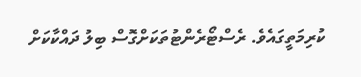ކުރިމަތީގައެވެ. ރެސްޓޯރެންޓުތަކަށްގޮސް ބިލު ދައްކާކަށް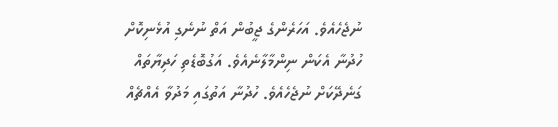ނުޖެހެއެވެ. އަހަރެންގެ ޖީބުން އަތް ނުނެގި އުޅެނިކޮށް ހުދުނާ އެކަން ނިންމާލާނެއެވެ. އަގުބޮޑެތި ހަދިޔާތައް ގަނެދޭކަށް ނުޖެހެއެވެ. ހުދުނާ އަތުގައި މަދުވާ އެއްޗެއް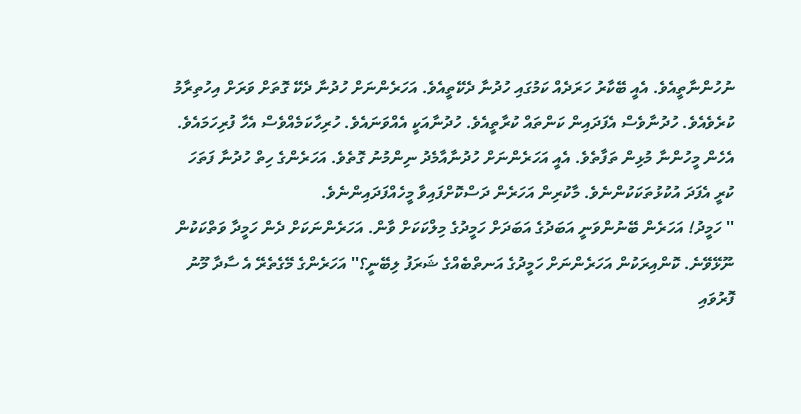ނުހުންނާތީއެވެ. އެއީ ބޭކާރު ހަރަދެއް ކަމުގައި ހުދުނާ ދެކޭތީއެވެ. އަހަރެންނަށް ހުދުނާ ދެކޭ ގޮތަށް ވަރަށް އިހުތިރާމު ކުރެވެއެވެ. ހުދުނާވެސް އެފަދައިން ކަންތައް ކުރާތީއެވެ. ހުދުނާއަކީ އެއްވަނައެވެ. ހުރިހާކަމެއްވެސް އެހާ ފުރިހަމައެވެ. އެހެން މީހުންނާ މުޅިން ތަފާތެވެ. އެއީ އަހަރެންނަށް ހުދުނާއާމެދު ނިންމުނު ގޮތެވެ. އަހަރެންގެ ހިތް ހުދުނާ ފަތަހަ ކުރީ އެފަދަ އުކުޅުތަކަކުންނެވެ. މާކުރިން އަހަރެން ދަސްކޮށްފައިވާ މީހެއްފަދައިންނެވެ.
'' ހަމީދު! އަހަރެން ބޭނުންވަނީ އަބަދުގެ އަބަދަށް ހަމީދުގެ މިލްކަކަށް ވާން. އަހަރެންނަކަށް ދެން ހަމީދާ ވަތްކަކުން ނޫޅޭވޭނެ. ކޮންއިރަކުން އަހަރެންނަށް ހަމީދުގެ އަނތްބެއްގެ ޝަރަފު ލިބޭނީ؟'' އަހަރެންގެ މޭގެތެރޭ އެ ސާދާ މޫނު ފޮރުވައި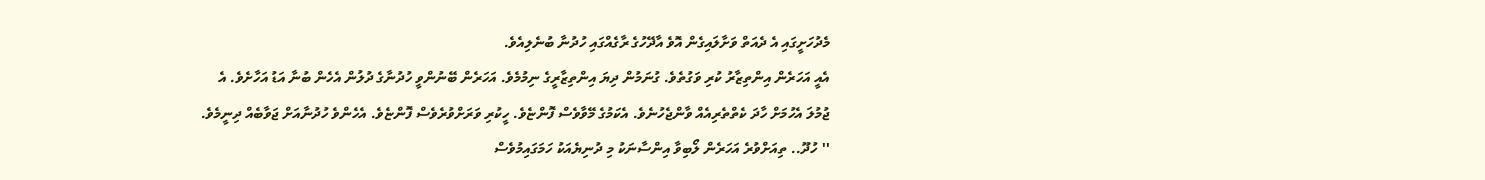މެދުހަށީގައި އެ ދެއަތް ވަށާލައިގެން އޮވެ އާދޭހުގެ ރާގެއްގައި ހުދުނާ ބުނެލިއެވެ.
އެއީ އަހަރެން އިންތިޒާރު ކުރި ވަގުތެވެ. ގުނަމުން ދިޔަ އިންތިޒާރީގެ ނިމުމެވެ. އަހަރެން ބޭނުންވީ ހުދުނާގެ ދުލުން އެހެން ބުނާ އަޑު އަހާށެވެ. އެ ޖުމުލަ އެހުމަށް ހާދަ ކެތްތެރިއެއް ވާންޖެހުނެވެ. އެކަމުގެ މޭވާވެސް ފޮންޏެވެ. ހީކުރި ވަރަށްވުރެވެސް ފޮންޏެވެ. އެހެންވެ ހުދުނާއަށް ޖަވާބެއް ދިނީމެވެ.
'' ހުދޫ.. ތިއަށްވުރެ އަހަރެން ލޯބިވާ އިންސާނަކު މި ދުނިޔެއަކު ހަމަގައިމުވެސް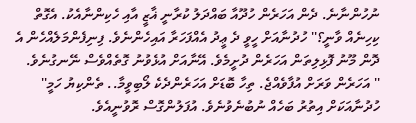ނުހުންނާނެ. ދެން އަހަރެން ހުދޫއާ ބައްދަލު ކުރާނީ ޣާޒީ އާއި ހެކިންނާއެކު. އެގޮތް ކިހިނެއް ވާނީ؟'' ހުދުނާއަށް ހީވީ ދެ ޢީދު އެއްފަހަރާ އައިހެންނެވެ. ފިނިފެންމަލެއްހެން އެ ދޮން މޫނު ފޮޅިލިތަން އަހަރެން ދުށީމެވެ. އޭނާއަށް އުޅެވުނު ގޮތެއްވެސް ނޭނގުނެވެ.
'' އަހަރެން ވަރަށް އުފާވެއްޖެ. ތިހާ ބޮޑަށް އަހަރެންދެކެ ލޯބިވީމާ.. ތެންކިޔު ހަމީ''
ހުދުނާއަކަށް އިތުރު ބަހެއް ނުބުނެވުނެވެ. އުފަލުންގޮސް ރޮވުނީއެވެ.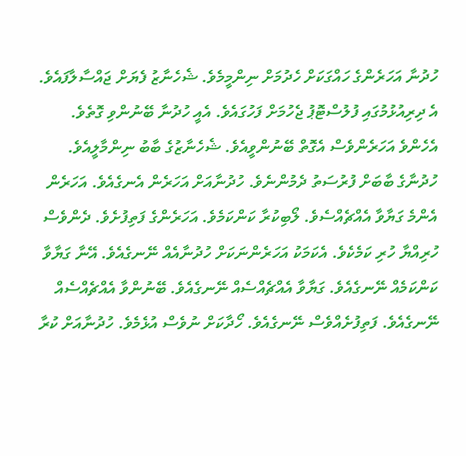ހުދުނާ އަހަރެންގެ ހައްގަކަށް ހެދުމަށް ނިންމީމެވެ. ޝެހެނާޒު ފެޔަށް ޖައްސާލާފައެވެ. އެ ދިރިއުޅުމުގައި ފުލުސްޓޮޕު ޖެހުމަށް ފަހުގައެވެ. އެއީ ހުދުނާ ބޭނުންވި ގޮތެވެ. އެހެންވެ އަހަރެންވެސް އެގޮތް ބޭނުންވީއެވެ. ޝެހެނާޒުގެ ބާބު ނިންމާލީއެވެ. ހުދުނާގެ ބާބަށް ފުރުސަތު ދެމުންނެވެ. ހުދުނާއަށް އަހަރެން އެނގެއެވެ. އަހަރެން އެންމެ ގަޔާވާ އެއްޗެއްސެވެ. ލޯބިކުރާ ކަންކަމެވެ. އަހަރެންގެ ފަތިފުށެވެ. ދެންވެސް ހުރިއްޔާ ހުރި ކަމެކެވެ. އެކަމަކު އަހަރެންނަކަށް ހުދުނާއެއް ނޭނގެއެވެ. އޭނާ ގަޔާވާ ކަންކަމެއް ނޭނގެއެވެ. ގަޔާވާ އެއްޗެއްސެއް ނޭނގެއެވެ. ބޭނުންވާ އެއްޗެއްސެއް ނޭނގެއެވެ. ފަތިފުށެއްވެސް ނޭނގެއެވެ. ހޯދާކަށް ނުވެސް އުޅެމެވެ. ހުދުނާއަށް ކުރާ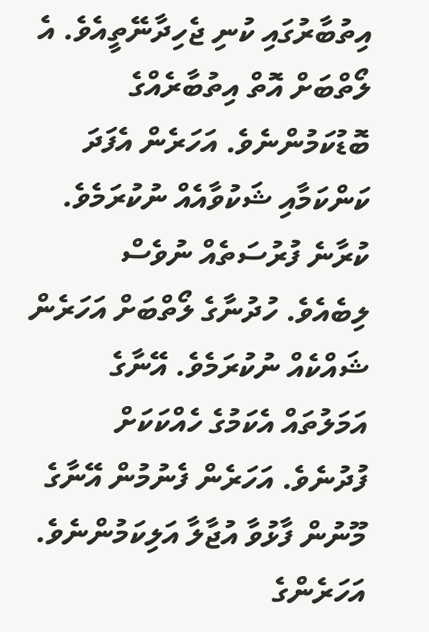އިތުބާރުގައި ކުނި ޖެހިދާނޭތީއެވެ. އެ ލޯތްބަށް އޮތް އިތުބާރެއްގެ ބޮޑުކަމުންނެވެ. އަހަރެން އެފަދަ ކަންކަމާއި ޝަކުވާއެއް ނުކުރަމެވެ. ކުރާނެ ފުރުސަތެއް ނުވެސް ލިބެއެވެ. ހުދުނާގެ ލޯތްބަށް އަހަރެން ޝައްކެއް ނުކުރަމެވެ. އޭނާގެ އަމަލުތައް އެކަމުގެ ހެއްކަކަށް ފުދުނެވެ. އަހަރެން ފެނުމުން އޭނާގެ މޫނުން ފާޅުވާ އުޖާލާ އަލިކަމުންނެވެ. އަހަރެންގެ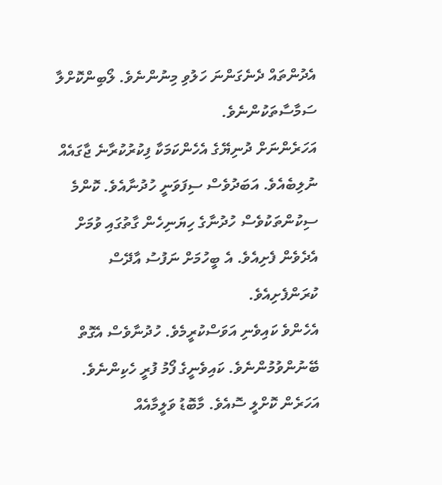އެދުންތައް ދެނެގަންނަ ހަލުވި މިނުންނެވެ. ލޯބިންކޮށްލާ ސަމާސާތަކުންނެވެ.
އަހަރެންނަށް ދުނިޔޭގެ އެހެންކަމަކާ ފިކުރުކުރާނެ ޖާގައެއް ނުލިބެއެވެ. އަބަދުވެސް ސިފަވަނީ ހުދުނާއެވެ. ކޮންމެ ސިކުންތަކުވެސް ހުދުނާގެ ހިޔަނިހެން ގާތުގައި ވުމަށް އެދެވެން ފެށިއެވެ. އެ ބީހުމަށް ނަފުސު އާދޭސް ކުރަންފެށިއެވެ.
އެހެންވެ ކައިވެނި އަވަސްކުރީމެވެ. ހުދުނާވެސް އެގޮތް ބޭނުންވުމުންނެވެ. ކައިވެނީގެ ފޯމު ފުރީ ހެކިންނެވެ. އަހަރެން ކޮށްލީ ސޮއެވެ. މާބޮޑު ވަލީމާއެއް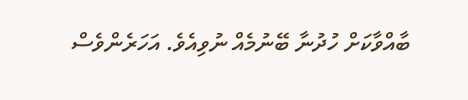ބާއްވާކަށް ހުދުނާ ބޭނުމެއް ނުވިއެވެ. އަހަރެންވެސް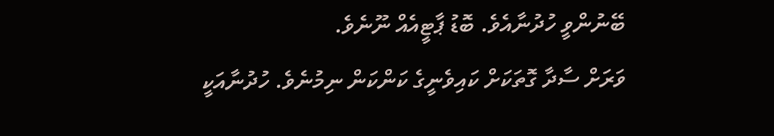ބޭނުންވީ ހުދުނާއެވެ. ބޮޑު ޕާޓީއެއް ނޫނެވެ.
ވަރަށް ސާދާ ގޮތަކަށް ކައިވެނީގެ ކަންކަން ނިމުނެވެ. ހުދުނާއަކީ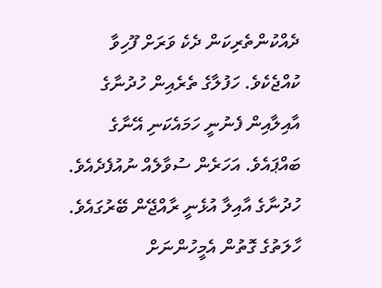ދެއްކުންތެރިކަން ދެކެ ވަރަށް ފޫހިވާ ކުއްޖެކެވެ. ހަފުލާގެ ތެރެއިން ހުދުނާގެ އާއިލާއިން ފެނުނީ ހަމައެކަނި އޭނާގެ ބައްޕައެވެ. އަހަރެން ސުވާލެއް ނުއުފެދެއެވެ. ހުދުނާގެ އާއިލާ އުޅެނީ ރާއްޖޭން ބޭރުގައެވެ. ހާލަތުގެ ގޮތުން އެމީހުންނަށް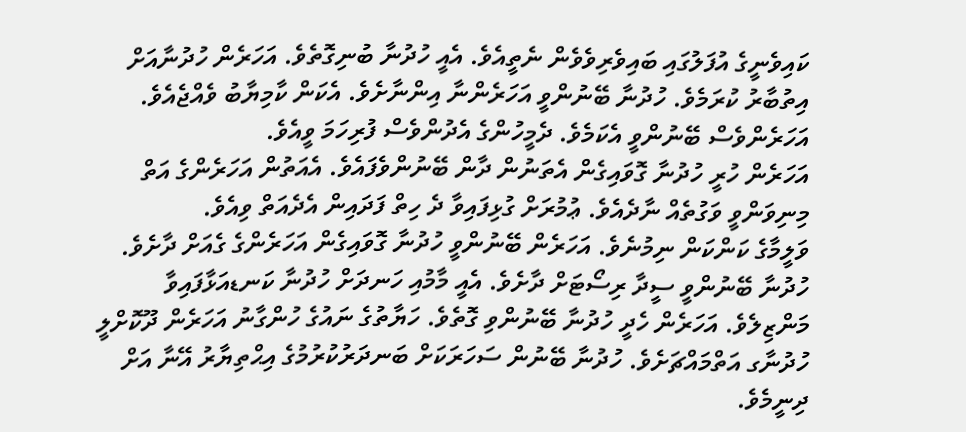ކައިވެނީގެ އުފަލުގައި ބައިވެރިވެވެން ނެތީއެވެ. އެއީ ހުދުނާ ބުނިގޮތެވެ. އަހަރެން ހުދުނާއަށް އިތުބާރު ކުރަމެވެ. ހުދުނާ ބޭނުންވީ އަހަރެންނާ އިންނާށެވެ. އެކަން ކާމިޔާބު ވެއްޖެއެވެ. އަހަރެންވެސް ބޭނުންވީ އެކަމެވެ. ދެމީހުންގެ އެދުންވެސް ފުރިހަމަ ވީއެވެ.
އަހަރެން ހުރީ ހުދުނާ ގޮވައިގެން އެތަނުން ދާން ބޭނުންވެފައެވެ. އެއަތުން އަހަރެންގެ އަތް މިނިވަންވީ ވަގުތެއް ނާދެއެވެ. ޢުމުރަށް ގުޅިފައިވާ ދެ ހިތް ފަދައިން އެދެއަތް ވިއެވެ.
ވަލީމާގެ ކަންކަން ނިމުނެވެ. އަހަރެން ބޭނުންވީ ހުދުނާ ގޮވައިގެން އަހަރެންގެ ގެއަށް ދާށެވެ. ހުދުނާ ބޭނުންވީ ސީދާ ރިސޯޓަށް ދާށެވެ. އެއީ މާމުއި ހަނދަށް ހުދުނާ ކަނޑއަޅާފައިވާ މަންޒިލެވެ. އަހަރެން ހެދީ ހުދުނާ ބޭނުންވި ގޮތެވެ. ހަޔާތުގެ ނައުގެ ހުންގާނު އަހަރެން ދޫކޮށްލީ ހުދުނާގ އަތްމައްޗަށެވެ. ހުދުނާ ބޭނުން ސަހަރަކަށް ބަނދަރުކުރުމުގެ އިޙްތިޔާރު އޭނާ އަށް ދިނީމެވެ.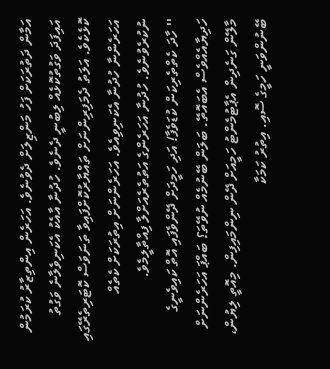އަމާން ދަތުރަކަށް ފަހު މަންޒިލަށް ދެވުނެވެ. އަހަރެން އިންތިޒާރު ކުރަމުން އައިފަދަ ވަގުތުކޮޅެއް ލިބުނީ ދެނެވެ. ހުދުނާ އާއެކު އެކަނިވެލާނެ ވަގުތު ކޮޅެކެވެ. އަލަތު ދެމަފިރިންނަށް ތައްޔާރުކޮށްފައިވާ ތަނަވަސް ކޮޓަރިތެރޭގައި އަހަރެންނާ ހުދުނާ އެކަނިވިއެވެ. އަހަރެންނަށް އިތުރަކަށް ކެތެއް ނުކުރެވުނެވެ. ހުދުނާ އަހަރެންގެ އަތުތެރެއަށްލާ ފިއްތާލީމެވެ.
'' ހާދަ ކެތްތެރިކަން ކުޑަވެފާ! އަދި ހަމީދަށް ދޭންވެފައި އޮތް ކައިވެނީގެ ހަދިޔާއެއްވެސް އެބައޮތޭ. ބަލަން ބޭނުމެއް ނުވޭތަ؟ ބައްޕަ އަހަރެންނަށް މާލޭން ގަނެދިން އެޕާޓުމެންޓު ހަމީއަށް ދޭން ނިންމައިފިން. މިއޮތީ ލިޔުން، ބޭނުންވަނީ ހަމީގެ ސޮއި. އިތުރު ކަމަކާ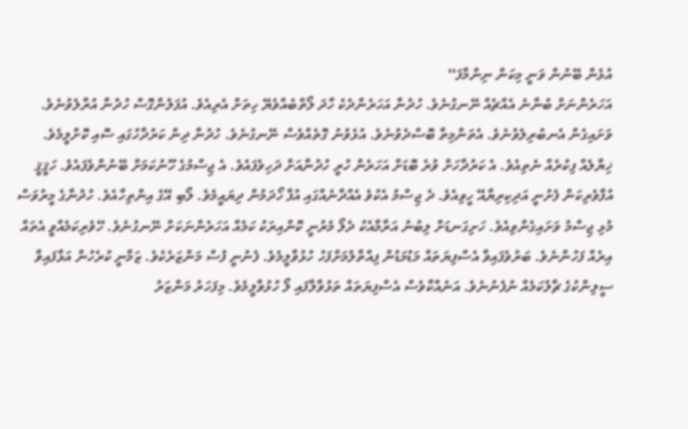އުޅެން ބޭނުން ވަނީ މިކަން ނިންމާފަ''
އަހަރެންނަށް ބުނާނެ އެއްޗެއް ނޭނގުނެވެ. ހުދުނާ އަހަރެންދެކެ ހާދަ ލޯތްބެއްވެޔޭ ހިތަށް އެރިއެވެ. އުފަލުންގޮސް ހުދުނާ އުރާލެވުނެވެ. ވަށައިގެން އެނބުރިލެވުނެވެ. އެތަންމިތާ ބޮސްދެވުނެވެ. އުޅެވުނު ގޮތެއްވެސް ނޭނގުނެވެ. ހުދުނާ ދިން ކަރުދާހުގައި ސޮއި ކޮށްލީމެވެ. ޚިޔާލެއް ފިކުރެއް ނެތިއެވެ. އެ ކަރުދާހަށް ވުރެ ބޮޑަށް އަހަރެން ހުރީ ހުދުނާއަށް ދަހިވެފައެވެ. އެ ޖިސްމުގެ ހޫނުކަމަށް ބޭނުންވެފައެވެ. ހަޤީޤީ އުފާވެރިކަން ފެށުނީ އަދިކިރިޔާއޭ ހީވިއެވެ. ދެ ޖިސްމު އެކުވެ އެއްދާނެއްގައި އުފާ ހޯދަމުން ދިޔައީމެވެ. ލޯބި އޭގެ އިންތިހާއެވެ. ހުދުނާގެ މީރުވަސް މުޅި ޖިސްމު ވަށައިގެންވިއެވެ. ހަށިގަނޑަށް ލިބުނު އަރާމާއެކު ދެލޯ މެރުނީ ކޮންއިރަކު ކަމެއް އަހަރެންނަކަށް ނޭނގުނެވެ. ހޭވެރިކަމެއްވީ އެތައް އިރެއް ފަހުންނެވެ. ބަރުވެފައިވާ އެސްފިޔަތައް މަޑުމަޑުން ފިއްތާލުމަށްފަހު ހުޅުވާލީމެވެ. ފެނުނީ ފުސް މަންޒަރެކެވެ. ޒަމާނީ ކުރެހުން އަޅާފައިވާ ސީލިންކުގެ ޗާލުކަމެއް ނުފެނުނެވެ. އަނެއްކާވެސް އެސްފިޔަތައް ތަޅުވާލާފައި ލޯ ހުޅުވާލީމެވެ. މިފަހަރު މަންޒަރު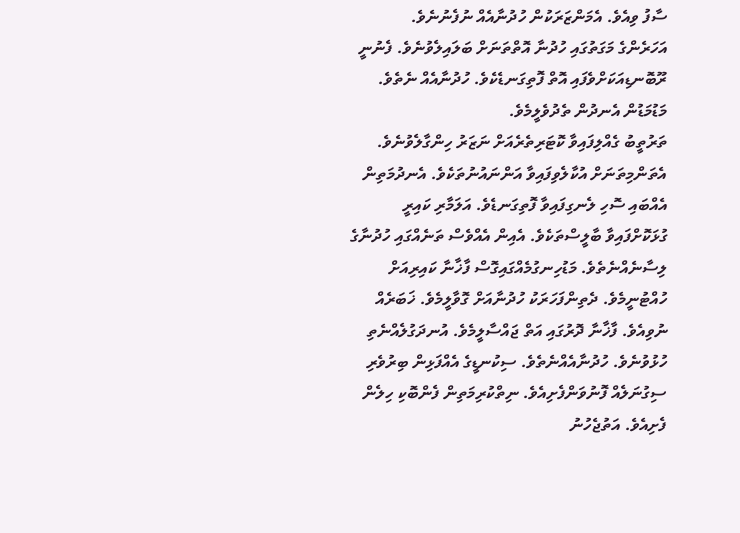ސާފު ވިއެވެ. އެމަންޒަރަކުން ހުދުނާއެއް ނުފެނުނެވެ.
އަހަރެންގެ މަގަތުގައި ހުދުނާ އޮތްތަނަށް ބަލައިލެވުނެވެ. ފެނުނީ ރޫބޮނޑިއަކަށްވެފައި އޮތް ފޮތިގަނޑެކެވެ. ހުދުނާއެއް ނެތެވެ. މަޑުމަޑުން އެނދުން ތެދުވެލީމެވެ.
ތަރުތީބު ގެއްލިފައިވާ ކޮޓަރިތެރެއަށް ނަޒަރު ހިންގާލެވުނެވެ. އެތަންމިތަނަށް އުކާލެވިފައިވާ އަންނައުނުތަކެވެ. އެނދުމަތިން އެއްބައި ސޮހި ލެނގިފައިވާ ފޮތިގަނޑެވެ. އަލަމާރި ކައިރީ ގުޅަކޮށްފައިވާ ބާލީސްތަކެވެ. އެއިން އެއްވެސް ތަނެއްގައި ހުދުނާގެ ލިސާނެއްނެތެވެ. މަޑުހިނގުމެއްގައިގޮސް ފާޚާނާ ކައިރިއަށް ހުއްޓުނީމެވެ. ދެތިންފަހަރަކު ހުދުނާއަށް ގޮވާލީމެވެ. ޚަބަރެއް ނުވިއެވެ. ފާޚާނާ ދޮރުގައި އަތް ޖައްސާލީމެވެ. އުނދަގުލެއްނެތި ހުޅުވުނެވެ. ހުދުނާއެއްނެތެވެ. ސިކުނޑީގެ އެއްފަޅިން ބިރުވެރި ސިގުނަލެއް ފޮނުވަންފެށިއެވެ. ނިތްކުރިމަތިން ފެންބޮކި ހިލެން ފެށިއެވެ. އަތުޖެހުނު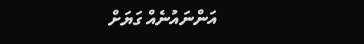އަންނައުނެއް ގަޔަށް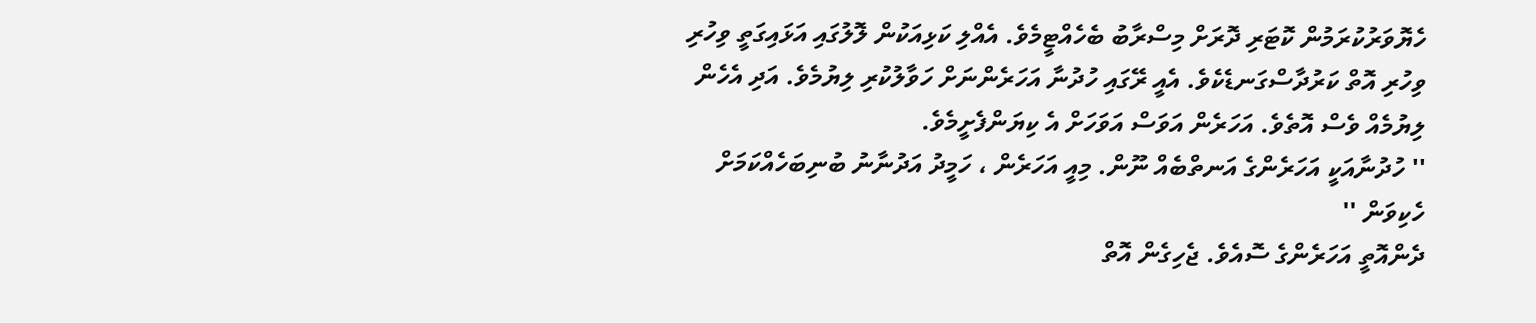ހެޔޮވަރުކުރަމުން ކޮޓަރި ދޮރަށް މިސްރާބު ބެހެއްޓީމެވެ. އެއްލި ކަޅިއަކުން ލޮލުގައި އަޅައިގަތީ ވިހުރި ވިހުރި އޮތް ކަރުދާސްގަނޑެކެވެ. އެއީ ރޭގައި ހުދުނާ އަހަރެންނަށް ހަވާލުކުރި ލިޔުމެވެ. އަދި އެހެން ލިޔުމެއް ވެސް އޮތެވެ. އަހަރެން އަވަސް އަވަހަށް އެ ކިޔަންފެށީމެވެ.
'' ހުދުނާއަކީ އަހަރެންގެ އަނތްބެއް ނޫން. މިއީ އަހަރެން ، ހަމީދު އަދުނާނު ބުނިބަހެއްކަމަށް ހެކިވަން ''
ދެންއޮތީ އަހަރެންގެ ސޮއެވެ. ޖެހިގެން އޮތް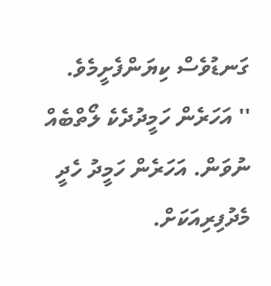ގަނޑުވެސް ކިޔަންފެށީމެވެ.
'' އަހަރެން ހަމީދުދެކެ ލޯތްބެއް ނުވަން. އަހަރެން ހަމީދު ހެދީ މެދުފިރިއަކަށް.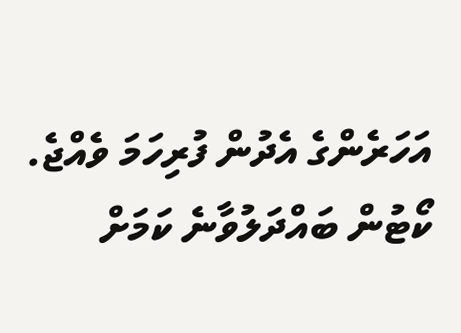އަހަރެންގެ އެދުން ފުރިހަމަ ވެއްޖެ. ކޯޓުން ބައްދަލުވާނެ ކަމަށް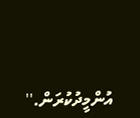އުންމީދުކުރަން.''